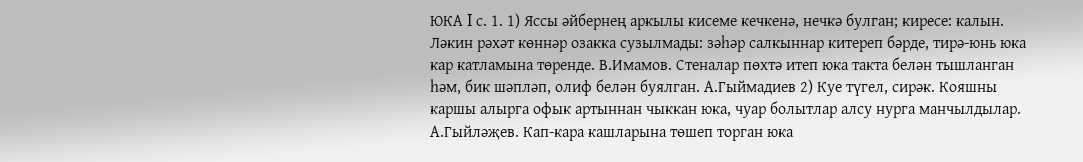ЮКА I с. 1. 1) Яссы әйбернең аркылы кисеме кечкенә, нечкә булган; киресе: калын. Ләкин рәхәт көннәр озакка сузылмады: зәһәр салкыннар китереп бәрде, тирә-юнь юка кар катламына төренде. В.Имамов. Стеналар пөхтә итеп юка такта белән тышланган һәм, бик шәпләп, олиф белән буялган. А.Гыймадиев 2) Куе түгел, сирәк. Кояшны каршы алырга офык артыннан чыккан юка, чуар болытлар алсу нурга манчылдылар. А.Гыйләҗев. Кап-кара кашларына төшеп торган юка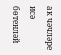ак чәчләре исә бөтенләй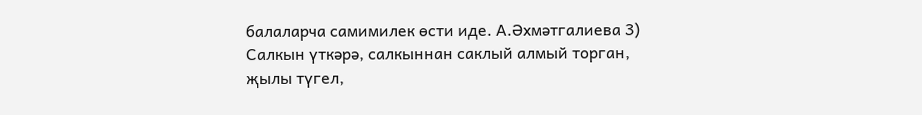балаларча самимилек өсти иде. А.Әхмәтгалиева 3) Салкын үткәрә, салкыннан саклый алмый торган, җылы түгел,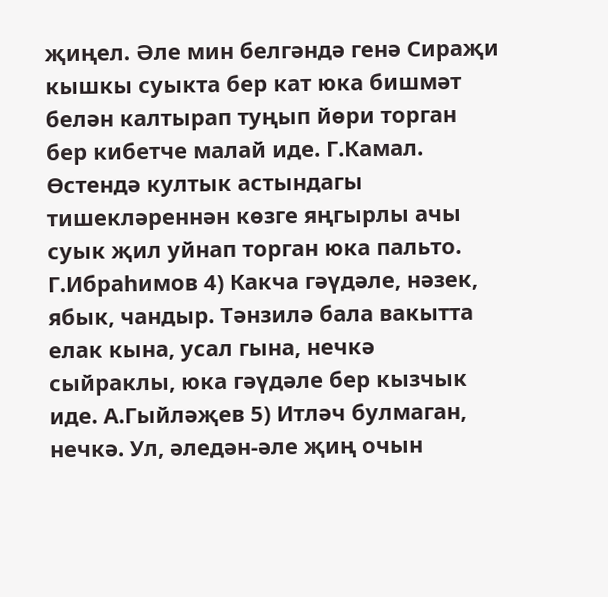җиңел. Әле мин белгәндә генә Сираҗи кышкы суыкта бер кат юка бишмәт белән калтырап туңып йөри торган бер кибетче малай иде. Г.Камал. Өстендә култык астындагы тишекләреннән көзге яңгырлы ачы суык җил уйнап торган юка пальто. Г.Ибраһимов 4) Какча гәүдәле, нәзек, ябык, чандыр. Тәнзилә бала вакытта елак кына, усал гына, нечкә сыйраклы, юка гәүдәле бер кызчык иде. А.Гыйләҗев 5) Итләч булмаган, нечкә. Ул, әледән-әле җиң очын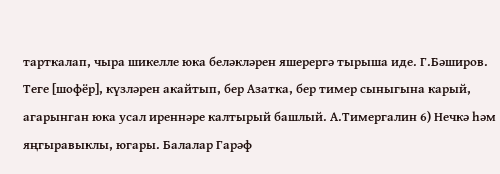тарткалап, чыра шикелле юка беләкләрен яшерергә тырыша иде. Г.Бәширов. Теге [шофёр], күзләрен акайтып, бер Азатка, бер тимер сыныгына карый, агарынган юка усал иреннәре калтырый башлый. А.Тимергалин 6) Нечкә һәм яңгыравыклы, югары. Балалар Гарәф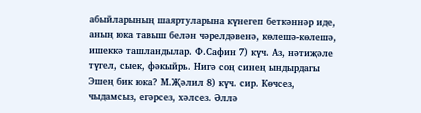абыйларының шаяртуларына күнегеп беткәннәр иде, аның юка тавыш белән чәрелдәвенә, көлешә-көлешә, ишеккә ташландылар. Ф.Сафин 7) күч. Аз, нәтиҗәле түгел, сыек, фәкыйрь. Нигә соң синең ындырдагы Эшең бик юка? М.Җәлил 8) күч. сир. Көчсез, чыдамсыз, егәрсез, хәлсез. Әллә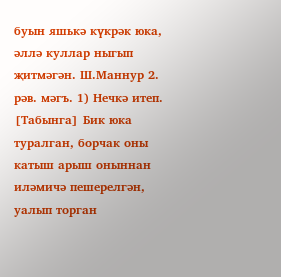буын яшькә күкрәк юка, әллә куллар ныгып җитмәгән. Ш.Маннур 2. рәв. мәгъ. 1) Нечкә итеп. [Табынга] Бик юка туралган, борчак оны катыш арыш оныннан иләмичә пешерелгән, уалып торган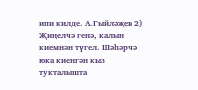ипи килде. А.Гыйләҗев 2) Җиңелчә генә, калын киемнән түгел. Шәһәрчә юка киенгән кыз тукталышта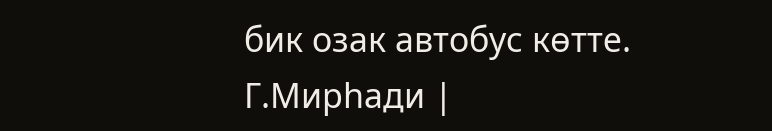бик озак автобус көтте. Г.Мирһади |